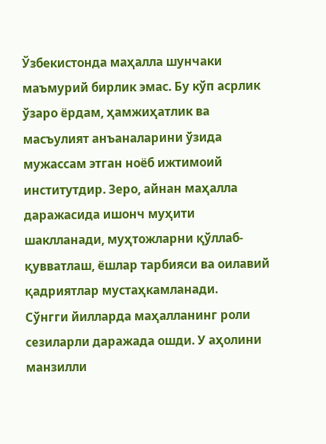Ўзбекистонда маҳалла шунчаки маъмурий бирлик эмас. Бу кўп асрлик ўзаро ёрдам, ҳамжиҳатлик ва масъулият анъаналарини ўзида мужассам этган ноёб ижтимоий институтдир. Зеро, айнан маҳалла даражасида ишонч муҳити шаклланади, муҳтожларни қўллаб-қувватлаш, ёшлар тарбияси ва оилавий қадриятлар мустаҳкамланади.
Сўнгги йилларда маҳалланинг роли сезиларли даражада ошди. У аҳолини манзилли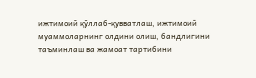ижтимоий қўллаб-қувватлаш, ижтимоий муаммоларнинг олдини олиш, бандлигини таъминлаш ва жамоат тартибини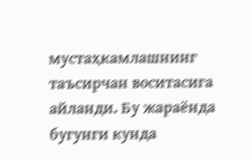мустаҳкамлашнинг таъсирчан воситасига айланди. Бу жараёнда бугунги кунда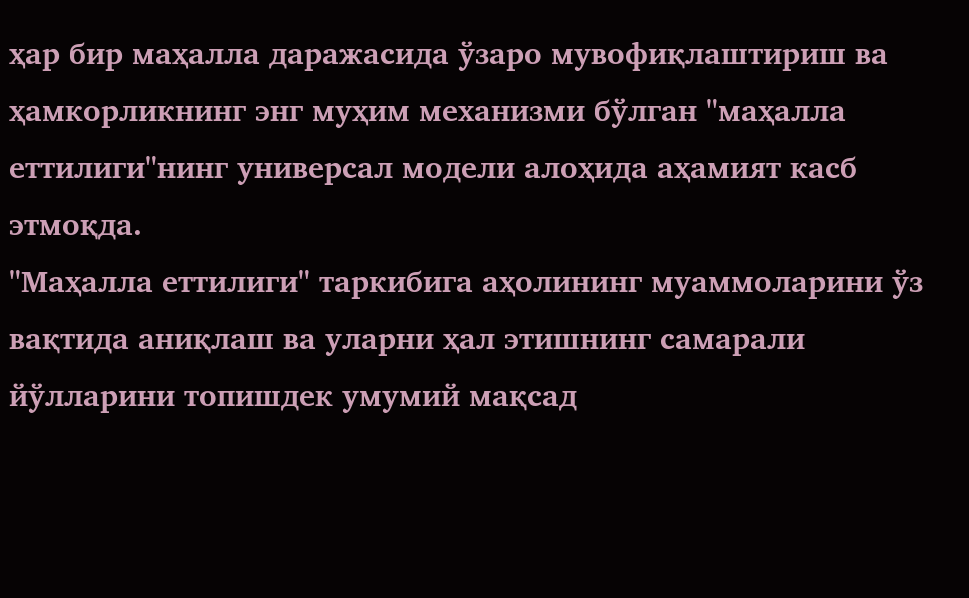ҳар бир маҳалла даражасида ўзаро мувофиқлаштириш ва ҳамкорликнинг энг муҳим механизми бўлган "маҳалла еттилиги"нинг универсал модели алоҳида аҳамият касб этмоқда.
"Маҳалла еттилиги" таркибига аҳолининг муаммоларини ўз вақтида аниқлаш ва уларни ҳал этишнинг самарали йўлларини топишдек умумий мақсад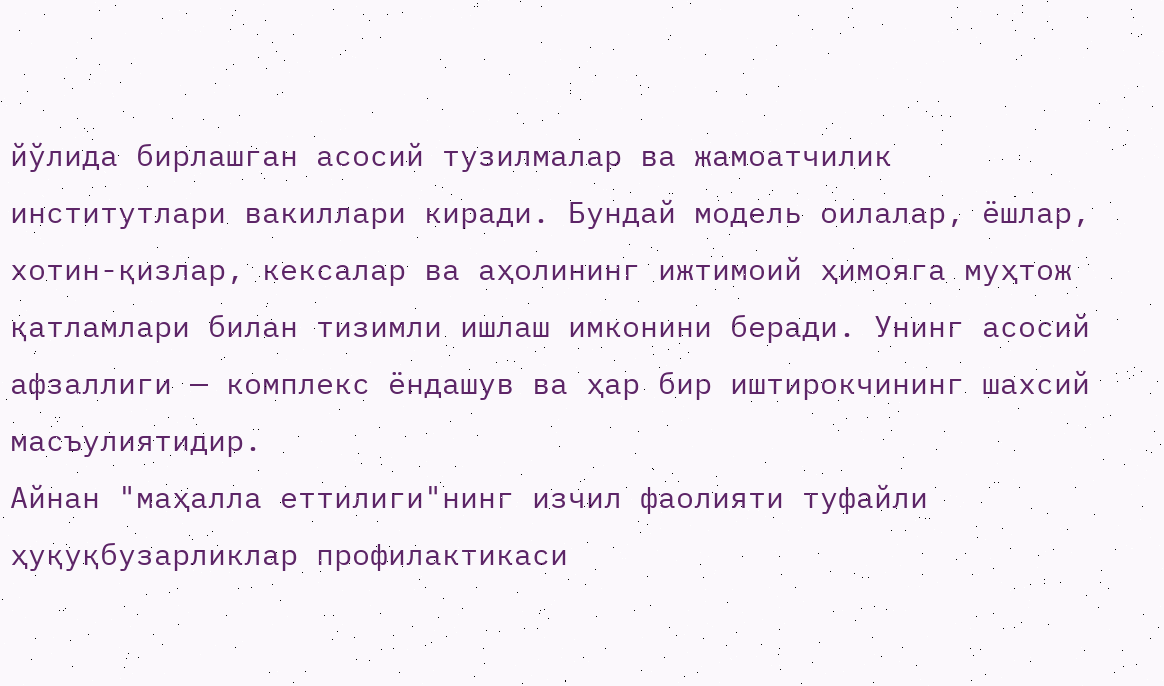йўлида бирлашган асосий тузилмалар ва жамоатчилик институтлари вакиллари киради. Бундай модель оилалар, ёшлар, хотин-қизлар, кексалар ва аҳолининг ижтимоий ҳимояга муҳтож қатламлари билан тизимли ишлаш имконини беради. Унинг асосий афзаллиги — комплекс ёндашув ва ҳар бир иштирокчининг шахсий масъулиятидир.
Айнан "маҳалла еттилиги"нинг изчил фаолияти туфайли ҳуқуқбузарликлар профилактикаси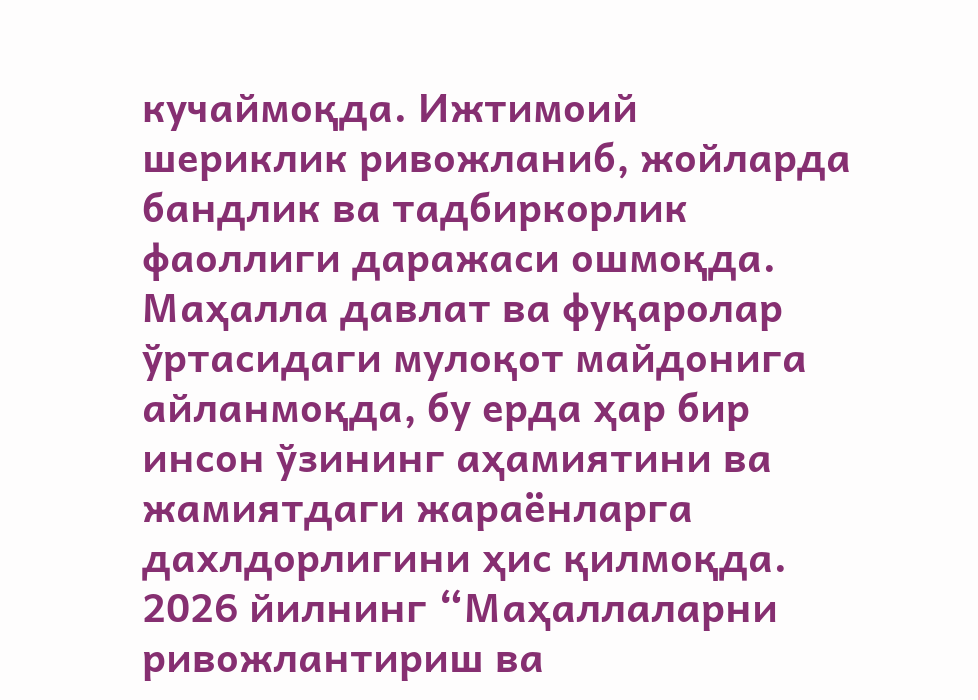кучаймоқда. Ижтимоий шериклик ривожланиб, жойларда бандлик ва тадбиркорлик фаоллиги даражаси ошмоқда. Маҳалла давлат ва фуқаролар ўртасидаги мулоқот майдонига айланмоқда, бу ерда ҳар бир инсон ўзининг аҳамиятини ва жамиятдаги жараёнларга дахлдорлигини ҳис қилмоқда.
2026 йилнинг “Маҳаллаларни ривожлантириш ва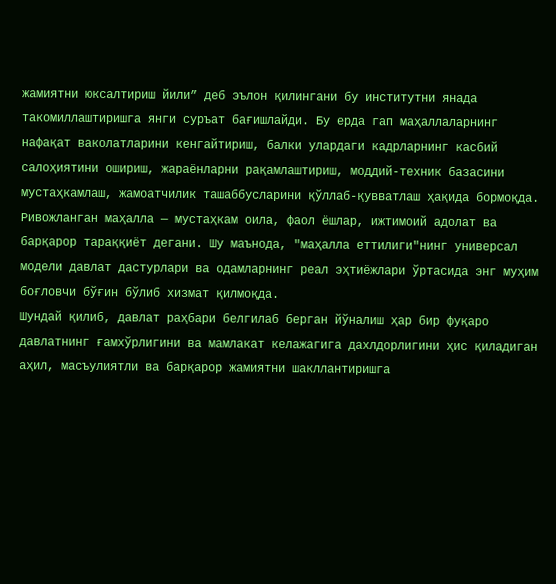жамиятни юксалтириш йили” деб эълон қилингани бу институтни янада такомиллаштиришга янги суръат бағишлайди. Бу ерда гап маҳаллаларнинг нафақат ваколатларини кенгайтириш, балки улардаги кадрларнинг касбий салоҳиятини ошириш, жараёнларни рақамлаштириш, моддий-техник базасини мустаҳкамлаш, жамоатчилик ташаббусларини қўллаб-қувватлаш ҳақида бормоқда.
Ривожланган маҳалла — мустаҳкам оила, фаол ёшлар, ижтимоий адолат ва барқарор тараққиёт дегани. Шу маънода, "маҳалла еттилиги"нинг универсал модели давлат дастурлари ва одамларнинг реал эҳтиёжлари ўртасида энг муҳим боғловчи бўғин бўлиб хизмат қилмоқда.
Шундай қилиб, давлат раҳбари белгилаб берган йўналиш ҳар бир фуқаро давлатнинг ғамхўрлигини ва мамлакат келажагига дахлдорлигини ҳис қиладиган аҳил, масъулиятли ва барқарор жамиятни шакллантиришга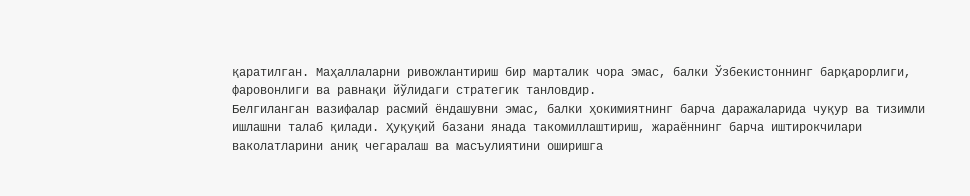қаратилган. Маҳаллаларни ривожлантириш бир марталик чора эмас, балки Ўзбекистоннинг барқарорлиги, фаровонлиги ва равнақи йўлидаги стратегик танловдир.
Белгиланган вазифалар расмий ёндашувни эмас, балки ҳокимиятнинг барча даражаларида чуқур ва тизимли ишлашни талаб қилади. Ҳуқуқий базани янада такомиллаштириш, жараённинг барча иштирокчилари ваколатларини аниқ чегаралаш ва масъулиятини оширишга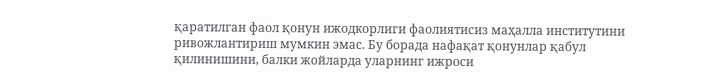қаратилган фаол қонун ижодкорлиги фаолиятисиз маҳалла институтини ривожлантириш мумкин эмас. Бу борада нафақат қонунлар қабул қилинишини, балки жойларда уларнинг ижроси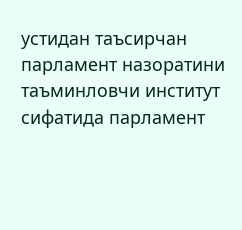устидан таъсирчан парламент назоратини таъминловчи институт сифатида парламент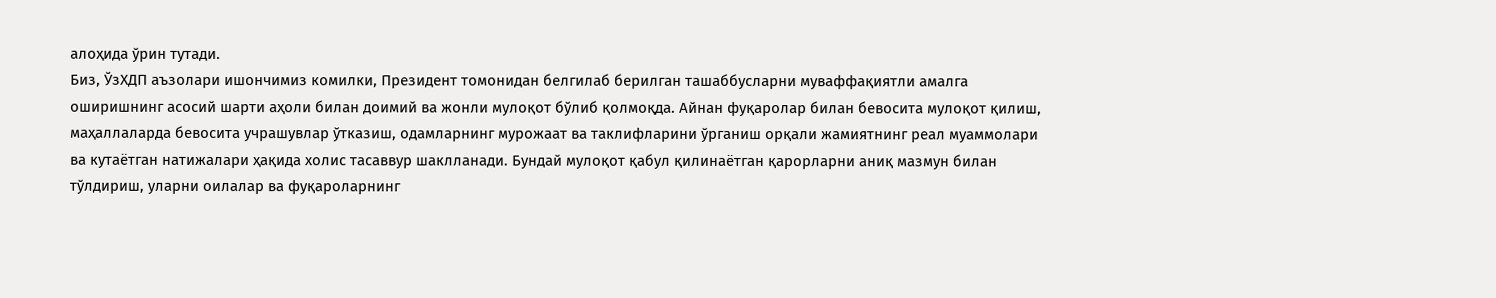алоҳида ўрин тутади.
Биз, ЎзХДП аъзолари ишончимиз комилки, Президент томонидан белгилаб берилган ташаббусларни муваффақиятли амалга оширишнинг асосий шарти аҳоли билан доимий ва жонли мулоқот бўлиб қолмоқда. Айнан фуқаролар билан бевосита мулоқот қилиш, маҳаллаларда бевосита учрашувлар ўтказиш, одамларнинг мурожаат ва таклифларини ўрганиш орқали жамиятнинг реал муаммолари ва кутаётган натижалари ҳақида холис тасаввур шаклланади. Бундай мулоқот қабул қилинаётган қарорларни аниқ мазмун билан тўлдириш, уларни оилалар ва фуқароларнинг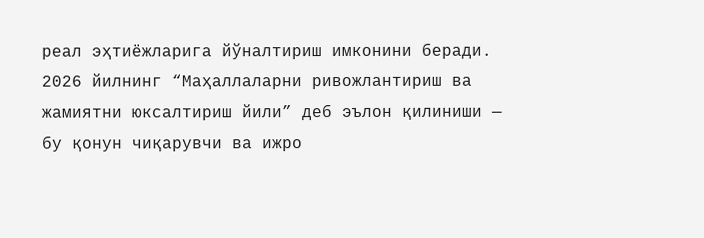реал эҳтиёжларига йўналтириш имконини беради.
2026 йилнинг “Маҳаллаларни ривожлантириш ва жамиятни юксалтириш йили” деб эълон қилиниши — бу қонун чиқарувчи ва ижро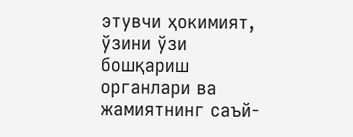этувчи ҳокимият, ўзини ўзи бошқариш органлари ва жамиятнинг саъй-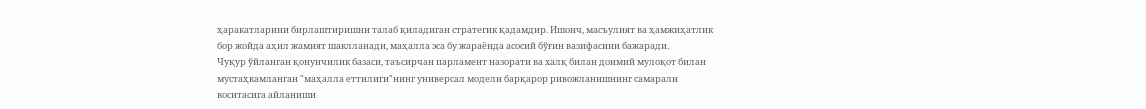ҳаракатларини бирлаштиришни талаб қиладиган стратегик қадамдир. Ишонч, масъулият ва ҳамжиҳатлик бор жойда аҳил жамият шаклланади, маҳалла эса бу жараёнда асосий бўғин вазифасини бажаради.
Чуқур ўйланган қонунчилик базаси, таъсирчан парламент назорати ва халқ билан доимий мулоқот билан мустаҳкамланган "маҳалла еттилиги"нинг универсал модели барқарор ривожланишнинг самарали воситасига айланиши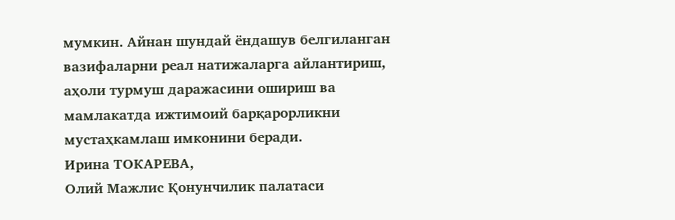мумкин. Айнан шундай ёндашув белгиланган вазифаларни реал натижаларга айлантириш, аҳоли турмуш даражасини ошириш ва мамлакатда ижтимоий барқарорликни мустаҳкамлаш имконини беради.
Ирина ТОКАРЕВА,
Олий Мажлис Қонунчилик палатаси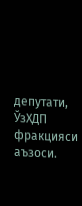депутати,
ЎзХДП фракцияси аъзоси.